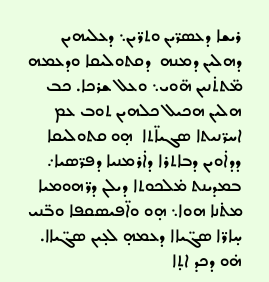ܪܝܫܐ ܕܥܣܪ̈ܝܢ ܘܬܪ̈ܝܢ܆ ܕܥܠܝܗܝܢ ܕܗܠܝܢ ܕܡܢܗ  ܕܩܬܘܠܝܩܐ ܘܕܥܡܗ ܡ̈ܬܬ̇ܢܝܢ ܗ̈ܘܝ܆ ܘܥܠ ܫܪܟܐ. ܟܒ ܗܠܝܢ ܗܟܝܠ ܟܠܗܝܢ ܬܘܒ ܥܡ ܐܚܪ̈ܢܝܬܐ ܣܓܝܐ̈ܬܐ  ܗ̣ܘ ܩܬܘܠܝܩܐ ܕܕܐ̇ܘܝܢ ܕܒܐܬܪܐ ܕܐ̇ܪܡܢܝܐ ܕܦܪ̈ܣܝܐ܇ ܒܡܕܝܢܬ ܡ̇ܠܟܘܬܐ ܕܝܠܢ ܕܪ̈ܗܘܡܝܐ ܡܬ̇ܢܐ ܗܘܐ܆ ܗ̣ܘ ܘܐ̈ܦܝܣܩܦܐ ܘܒ̈ܢܝ ܚ̣ܐܪ̈ܐ ܣܓ̈ܝܐܐ ܕܥܡܗ̣ ܠܥ̣ܝܢ ܣܓ̈ܝܐܐ. ܗ̇ܘ ܕܟܕ ܐܬ̣ܐ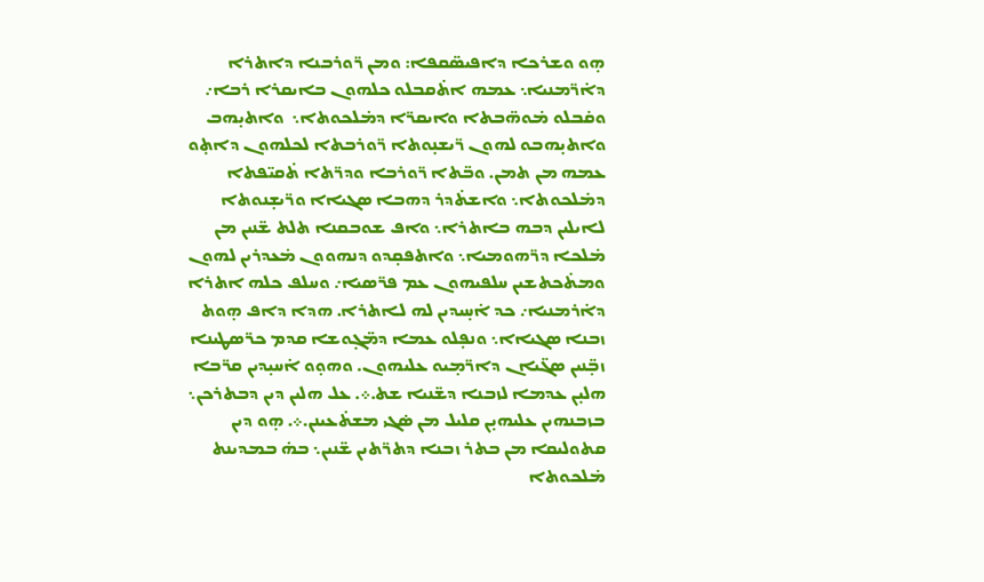ܗ̣ܘ ܘܫܪܟܐ ܕܐܦܝܣ̈ܩܦܐ: ܘܡܢ ܪ̈ܘܪܒܢܐ ܕܐܬܪܐ ܕܐ̇ܪ̈ܡܢܝܐ܆ ܥܡܗ ܐܬ̇ܩܒܠܘ ܟܠܗܘܢ ܒܐܝܩܪܐ ܪܒܐ܇ ܘܩ̇ܒܠܘ ܡ̇ܘܗ̈ܒܬܐ ܘܐܝܩܪ̈ܐ ܕܡ̇ܠܟܘܬܐ܆  ܘܐܬܝ̣ܗܒ ܘܐܬܝ̣ܗܒܘ ܠܗܘܢ ܪ̈ܝܫܢ̣ܘܬܐ ܪ̈ܘܪܒܬܐ ܠܟܠܗܘܢ ܕܐܬ̣ܘ ܥܡܗ ܡܢ ܬܡܢ. ܘܒ̈ܬܐ ܪ̈ܘܪܒܐ ܘܕܪ̈ܬܐ ܬ̇ܩܝ̈ܦܬܐ ܕܡ̇ܠܟܘܬܐ܆ ܘܐܫܬ̇ܕܪ ܕܗܒܐ ܣܓܝܐܐ ܘܪ̈ܝܫ̣ܢܘܬܐ ܠܐܝܠܝܢ ܕܒܗ ܒܐܬܪܐ܆ ܘܐܦ ܫܘܒܩܢܐ ܬܠܬ ܫ̈ܢܝܢ ܡܢ ܡ̇ܠܟܐ ܕܪ̈ܗܘܡܝܐ܆ ܘܐܬܦܩ̣ܕܘ ܕܢܗܘܘܢ ܡ̇ܥܕܪܝܢ ܠܗܘܢ ܘܡܬ̇ܟܬܫܝܢ ܚܠܦܝܗܘܢ ܥܡ ܦܪ̈ܣܝܐ܇ ܘܚܠܦ ܟܠܗ ܐܬܪܐ ܕܐ̇ܪܡܢܝܐ܇ ܟܕ ܐ̇ܚ̣ܝܕܝܢ ܠܗ ܠܐܬܪܐ. ܗܕܐ ܕܐܦ ܗ̣ܘܬ ܙܒܢܐ ܣܓܝܐܐ܆ ܘܢܦ̣ܠܘ ܥܡܐ ܕܡ̈ܓ̣ܘܫܐ ܩܕܡ ܟܪ̈ܣܛܝܢܐ ܙܒ̣̈ܢܝܢ ܣܓ̈ܝܐܢ ܕܐܪ̈ܡ̣ܝܘ ܥܠܝܗܘܢ. ܘܗܘ̣ܘ ܐ̇ܚܝ̣ܕܝܢ ܩܪ̈ܒܐ ܗܠܝ̣ܢ ܥܕܡܐ ܠܙܒܢܐ ܕܫ̈ܢܝܐ ܫܬ.܀. ܥܠ ܗܠܝܢ ܕܝܢ ܕܒܬܪܟܢ܆ ܒܙܒܢܗܝܢ ܥܠܝܗܝ̣ܢ ܩܠܝܠ ܡܢ ܣ̇ܓܝ ܡܫܬ̇ܥܝܢܢ.܀. ܗ̣ܘ ܕܝܢ ܩܬܘܠܝܩܐ ܡܢ ܒܬܪ ܙܒܢܐ ܕܬܪ̈ܬܝܢ ܫ̈ܢܝܢ܆ ܒܗ̇ ܒܡܕܝܢܬ ܡ̇ܠܟܘܬܐ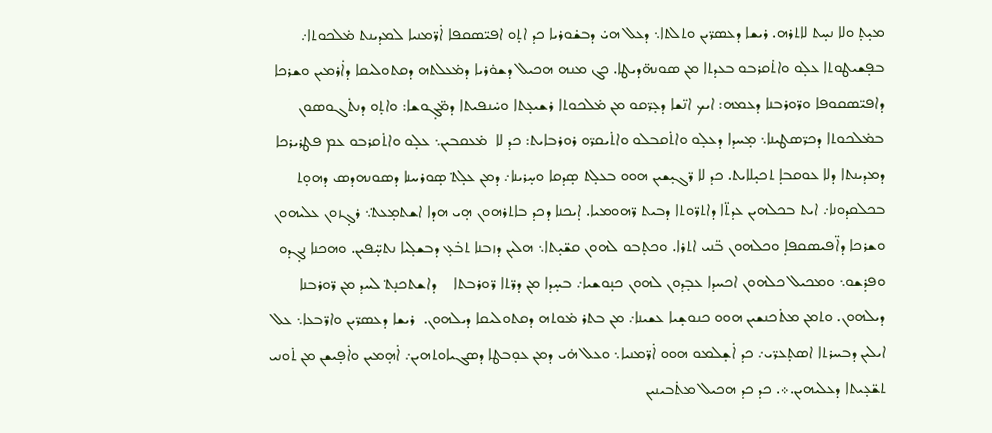ܡܝ̣ܬ̣ ܘܠܐ ܢܚ̣ܬ ܠܐܬܪܗ. ܪܝܫܐ ܕܥܣܪ̈ܝܢ ܘܬܠܬܐ܆ ܕܥܠ ܗܝ̇ ܕܒܫ̇ܘܪܝܐ ܟܕ ܐܬ̣ܘ ܐܦܝ̈ܣܩܦܐ ܐ̇ܪ̈ܡܢܝܐ ܠܡܕܝܢܬ ܡ̇ܠܟܘܬܐ܇ ܒܦ̣ܫܝܛܘܬܐ ܥܠ̣ܘ ܘܐܬ̇ܩܪܒܘ ܒܥܕܬܐ ܡܢ ܣܘܢܗ̈ܕܝܛܐ. ܟܓ ܡܢܗ ܗܟܝܠ ܕܫܘ̇ܪܝܐ ܕܡ̇ܥܠܬܗ ܕܩܬܘܠܝܩܐ ܕܐ̇ܪܡܝܢ ܘܫܪܟܐ ܕܐܦܝ̈ܣܩܘܦܐ ܘܪ̈ܘܪܒܢܐ ܕܥܡܗ: ܐܝܟ ܐܢ̈ܫܐ ܕܥ̣ܪ̈ܩܘ ܡܢ ܡ̇ܠܟܘܬܐ ܪܫܝܥ̣ܬܐ ܘܚ̇ܢܦܝܬܐ ܕܡ̈ܓ̣ܘܫܐ: ܘܐܬ̣ܘ ܕܢܬ̇ܓܘܣܘܢ ܒܡ̇ܠܟܘܬܐ ܕܟܪ̈ܣܛܝܢܐ܆ ܡ̣ܚܕܐ ܕܥܠ̣ܘ ܘܐܬ̇ܩܒܠܘ ܘܐܬ̇ܝܩܪ̈ܘ ܪܘܪܒܐܝܬ: ܟܕ ܠܐ  ܡ̇ܥܩܒܝܢ܆ ܥܠ̣ܘ ܘܐܬ̇ܩܪܒܘ ܥܡ ܦܛܪܝܪܟܐ ܕܡܕܝܢܬܐ ܕܠܐ ܥܘܩܒܐ̣ ܬܟܝ̣ܠܐܝܬ. ܟܕ ܠܐ ܪ̈ܓܝ̣ܫܝܢ ܗܘܘ ܒܥܠ̣ܬ ܣ̣ܕܩܐ ܘܚ̣ܪܝܢܐ܇ ܕܡܢ ܥܠ̣ܬ݀ ܣ̣ܘܪܚܢܐ ܕܣܘܢܗܕܣ ܕܗܘ̣ܬ ܒܟܠܩܕܘܢܐ܇ ܐܝܬ ܒܟܠܗܝܢ ܥܕܬ̈ܐ ܕܐܬܪ̈ܘܬܐ ܕܒܝܬ ܪ̈ܗܘܡܝܐ. ܐ̣ܝܟܢܐ ܕܟܕ ܒܐܬܪܗܘܢ ܗ̣ܝ ܗܕܐ ܐܫܬܡ̣ܥܬ݀܆ ܪܓ̣ܙܘܢ ܥܠܝܗܘܢ ܘܫܪܟܐ ܕܐ̈ܦܝܣܩܦܐ̣ ܘܟܠܗܘܢ ܒ̈ܢܝ ܐܬܪܐ. ܘܟܬ̣ܒܘ ܠܗܘܢ ܩܫ̈ܝ̣ܬܐ܆ ܗܠܝܢ ܕܙܒܢܐ ܬܒ̇ܥ̣ ܕܒܫܠ̣ܝܐ ܢܬܚ̣̈ܦܝܢ. ܘܗܟܢܐ ܢܓ̣ܕܘ ܘܦܪ̣ܫܘ܆ ܘܡܟܝܠ ܟܠܗܘܢ ܐܟܚܕܐ ܥܒ̣ܕܘܢ ܠܗܘܢ ܟܢ̣ܘܫܝܐ܇ ܒܚ̣ܕܐ ܡܢ ܕܪ̈ܬܐ ܪ̈ܘܪܒܬܐ    ܕܐܫܬܟܢ̣ܬ݀ ܠܚܕ ܡܢ ܪ̈ܘܪܒܢܐ ܕܝܠܗܘܢ. ܘܬܡܢ ܡܬ̇ܟܢܫܝܢ ܗܘܘ ܟܢܘܫ̣ܝܐ ܥܫܝܢܐ܇ ܡܢ ܒܬܪ ܡ̇ܘܬܗ ܕܩܬܘܠܝܩܐ ܕܝܠܗܘܢ.  ܪܝܫܐ ܕܥܣܪ̈ܝܢ ܘܐܪ̈ܒܥܐ܆ ܥܠ ܐܝܠܝܢ ܕܒܚܪܬܐ ܐܣܬ̣ܥܪ̈ܝ܇ ܟܕ ܐ̇ܫ̣ܠܡܘ ܗܘܘ ܐ̇ܪ̈ܡܢܝܐ܆ ܘܥܠ ܗ̇ܝ ܕܡܢ ܥܘ̣ܒܛܐ ܕܣܓܝܐܘܬܗܝܢ܇ ܐ̇ܗ̣ܡܝܢ ܘܐ̇ܦ̣ܝܫܢ ܡܢ ܬ̇ܘܢܝ ܬܫ̈ܥ̣ܝܬܐ ܕܥܠܝܗܝܢ.܀. ܟܕ ܟܕ ܗܟܝܠ ܡܬ̇ܒܝܢܝܢ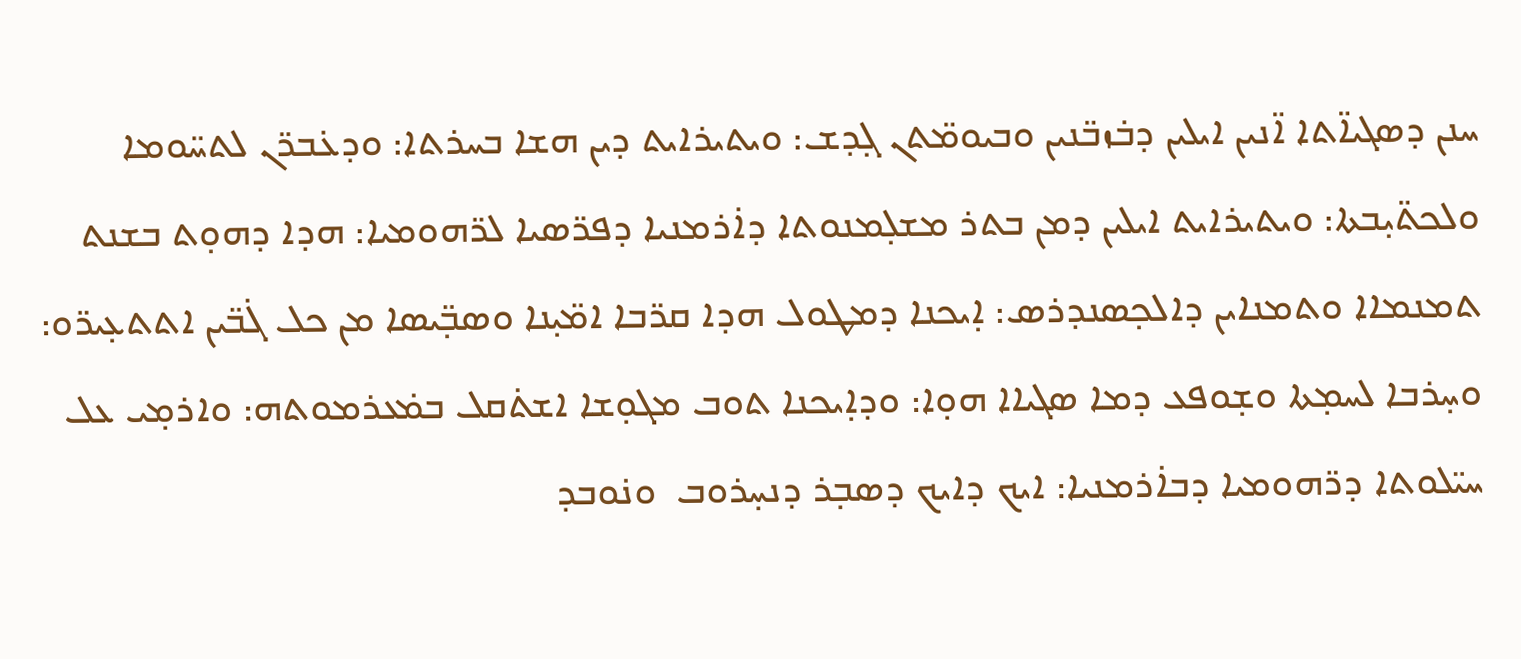ܚܢܢ ܕܣܓܝܐ̈ܬܐ ܐ̈ܢܝܢ ܐܝܠܝܢ ܕܒ̇ܙܒ̈ܢܝܢ ܘܒܝܘܡ̈ܬܢ ܓ̣ܕܫ: ܘܝܬܝܪܐܝܬ ܕܝܢ ܗܫܐ ܒܚܪܬܐ: ܘܕܥ̇ܒܪ̈ܢ ܠܬܚ̈ܘܡܐ ܘܠܟܬ̈ܝ̣ܒܬܐ: ܘܝܬܝܪܐܝܬ ܐܝܠܝܢ ܕܡܢ ܒܬܪ ܡܫܠ̣ܡܢܘܬܐ ܕܐ̇ܪܡܢܝܐ ܕܦܪ̈ܣܝܐ ܠܪ̈ܗܘܡܝܐ: ܗܕܐ ܕܗܘ̣ܬ ܒܫܢܬ ܬܡܢܡܐܐ ܘܬܡܢܐܝܢ ܕܐܠܟ̣ܣܢܕܪܣ: ܐ̣ܝܟܢܐ ܕܡܛܘܠ ܗܕܐ ܩܪ̈ܒܐ ܐܡ̈ܝ̣ܢܐ ܘܣܒ̣̈ܝܣܐ ܡܢ ܟܠ ܓ̇ܒ̈ܝܢ ܐܬܬܥ̣ܝܪ̈ܘ: ܘܚ̣ܪܒܐ ܠܚܡ̣ܬܐ ܘܫ̣ܘܦܥ ܕܡܐ ܣܓܝܐܐ ܗܘ̣ܐ: ܘܕܐ̣ܝܟܢܐ ܬܘܒ ܡܓܘ̣ܫܐ ܐܫܬ̇ܩܠ ܒܡ̇ܥܪܡܘܬܗ: ܘܐܪܡ̣ܝ ܥܠ ܚܝ̈ܠܘܬܐ ܕܪ̈ܗܘܡܝܐ ܕܒܐ̇ܪܡܢܝܐ: ܐܝܟ ܕܐܝܟ ܕܣܒ̣ܪ ܕܢܚ̣ܪܘܒ  ܘܢ̇ܘܒܕ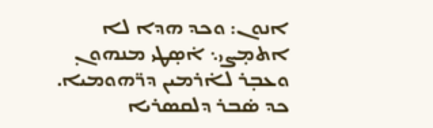ܐܢܘܢ: ܘܟܕ ܗܕܐ ܠܐ ܐܬܡ̣ܨܝ܆ ܐ̇ܣ̣ܛܝ ܡܢܗܘܢ̣ ܘܥܒ̣ܪ ܠܐ̇ܪܡܝܢ ܕܪ̈ܗܘܡܝܐ. ܟܕ ܣ̇ܒܪ ܕܠܩܣܪܝܐ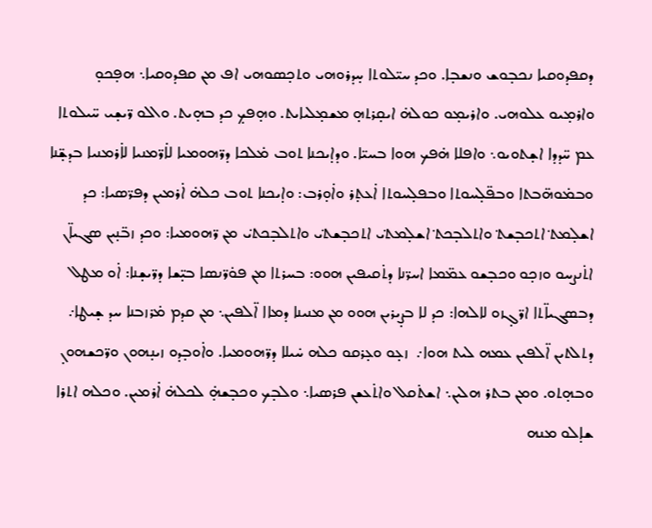ܕܩܦܕܘܩܝܐ ܢܟܒ̣ܘܫ ܘܢܫܒ̣ܐ. ܘܟܕ ܚܝ̈ܠܘܬܐ ܚ̣ܕܪܘܗܝ ܘܬܟ̣ܣܘܗܝ ܐܦ ܡܢ ܩܦܕܘܩܝܐ܆ ܗܦ̣ܟܘ̣ ܘܐܪܡ̣ܝܘ ܥܠܘܗܝ. ܘܐܪܝܡ̣ܘ ܟܘܠܗ̇ ܐܝܩ̣ܪܬܗ̣ ܡܫܡ̣ܠܝܐܝܬ. ܘܗ̣ܦܟ̣ ܟܕ ܒܗ̣ܝܬ. ܘܐܠܘ ܪ̈ܝܫ̣ܝ ܚ̈ܝܠܘܬܐ ܥܡ ܚ̈ܕܕܐ ܐܫ̣ܬܘܝܘ܆ ܘܐܦܠܐ ܗ̇ܦܟ ܗܘܐ ܒܚܝ̈ܐ. ܘܕܐ̣ܝܟܢܐ ܬܘܒ ܡ̇ܠܟܐ ܕܪ̈ܗܘܡܝܐ ܠܐ̇ܪ̈ܡܢܝܐ ܠܐ̇ܪܡܢܝܐ ܒܕܫ̣̈ܢܐ ܘܒܡ̇ܘܗ̈ܒܬܐ ܘܒܦ̈ܠ̣ܚܘܬܐ ܘܒܦܠ̣ܚܘܬܐ ܐ̇ܥܬ̣ܪ ܘܐ̇ܘ̣ܪܒ: ܘܐ̣ܝܟܢܐ ܬܘܒ ܟܠܗ̇ ܐ̇ܪܡܝܢ ܕܦܪ̈ܣܝܐ: ܟܕ ܐܫܠ̣ܡܬ݀ ܐܬܟܒ̣ܫܬ݀ ܘܐܬܠܒ̣ܟܬ݀ ܐܫܠ̣ܡܬ݀ܝ ܐܬܟܒ̣ܫܬ݀ܝ ܘܐܬܠܒ̣ܟܬ݀ܝ ܡܢ ܪ̈ܗܘܡܝܐ: ܘܟܕ ܙܒ̈ܢ̣ܝܢ ܣܓܝܐ̈ܢ ܐܬ̇ܢܨܚܘ ܘܙܟ̣ܘ ܘܟܒ̣ܫܘ ܥܡ̈ܡܐ ܐܚܪ̈ܢܐ ܕܬ̇ܩܝܦܝܢ ܗܘܘ: ܒܚܪܬܐ ܡܢ ܦܘ̇ܪ̈ܢܣܐ ܒܝ̣̈ܫܐ ܕܪ̈ܝܫ̣ܢܐ: ܐ̇ܘ ܡܛܠ ܕܒܣܓܝܐ̈ܬܐ ܐܪ̈ܓ̣ܙܘ ܠܐܠܗܐ: ܟܕ ܠܐ ܒܨ̣ܝܪܝܢ ܗܘܘ ܡܢ ܡܢܝܢܐ ܕܡܐܐ ܐ̈ܠܦܝܢ܆ ܡܢ ܩܕܡ ܡ̇ܪܙܒܢܐ ܚܕ ܫ̣ܝܛܐ܇ ܕܬܠܬܝܢ ܐ̈ܠܦܝܢ ܥܡܗ ܠܝܬ ܗܘܐ܇  ܙܥ̣ܘ ܘܥ̣ܪܩܘ ܟܠܗ ܚ̇ܝܠܐ ܕܪ̈ܗܘܡܝܐ. ܘܐ̇ܘܒ̣ܕܘ ܙܝܢ̣ܗܘܢ ܘܪ̈ܟܫܗܘܢ̣ ܘܒܗ̣ܬܘ. ܘܡܢ ܒܬܪ ܗܠܝܢ܆ ܐܫܬ̇ܩܠ ܘܐܬ̇ܥܫܢ ܦܪܣܝܐ܆ ܘܠܒ̣ܟ ܘܟܒ̣ܫܗ̣̇ ܠܟܠܗ̇ ܐ̇ܪܡܝܢ. ܘܟܠܗ ܐܬܪܐ ܫܐ̣ܠܘ ܡܢܗ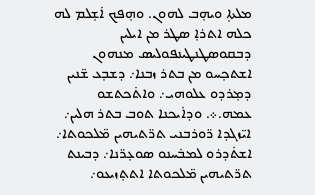ܡܠܬܐ̣ ܘܝܗ̣ܒ ܠܗܘܢ. ܘܗ̣ܦܟ ܐ̇ܫ̣ܠܡ ܠܗ ܟܠܗ ܐܬܪܐ̣ ܣܛܪ ܡܢ ܐܝܠܝܢ ܕܒܩܘܣܛܢܛܝܢܦܘܠܝܣ ܡܢܗܘܢ ܐܫܬܟ̣ܚܘ ܡܢ ܒܬܪ ܙܒܢܐ܇ ܕܫܒ̣ܥ ܫ̈ܢܝܢ ܕܡ̣ܪܕܘ ܥܠܘܗܝ܇ ܘܐܬ̇ܟܬܫܘ ܥܡܗ.܀. ܘܕܐ̇ܝܟܢܐ ܬܘܒ ܒܬܪ ܗܠܝܢ܇ ܐܝ̈ܙܓܕܐ ܪ̈ܘܪܒܢܝ ܬܪ̈ܬܝܗܝܢ ܡ̈ܠܟܘܬܐ܇ ܐܫܬ̇ܕܪܘ ܠܡܒ̇ܚܢܘ ܣܘܥ̣ܪ̈ܢܐ܇ ܕܒܝܢܬ ܬܪ̈ܬܝܗܝܢ ܡ̈ܠܟܘܬܐ ܐܬܬ̣ܙܝܥܘ܇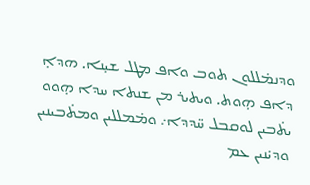ܘܕܢܡ̇ܠܠܘܢ ܬܘܒ ܘܐܦ ܡܛܠ ܫܝ̣ܢܐ. ܗܕܐ̣ ܕܐܦ ܗ̣ܘܬ. ܘܝܬܝܪ ܡܢ ܫܢܬܐ ܚܕܐ ܗ̣ܘܘ ܝܬ̇ܒܝܢ ܠܘܩܒܠ ܚ̈ܕܕܐ܇ ܘܡ̇ܡܠܠܝܢ ܘܡܬ̇ܒܝܢܝܢ ܘܕܝ̇ܢܝܢ ܥܡ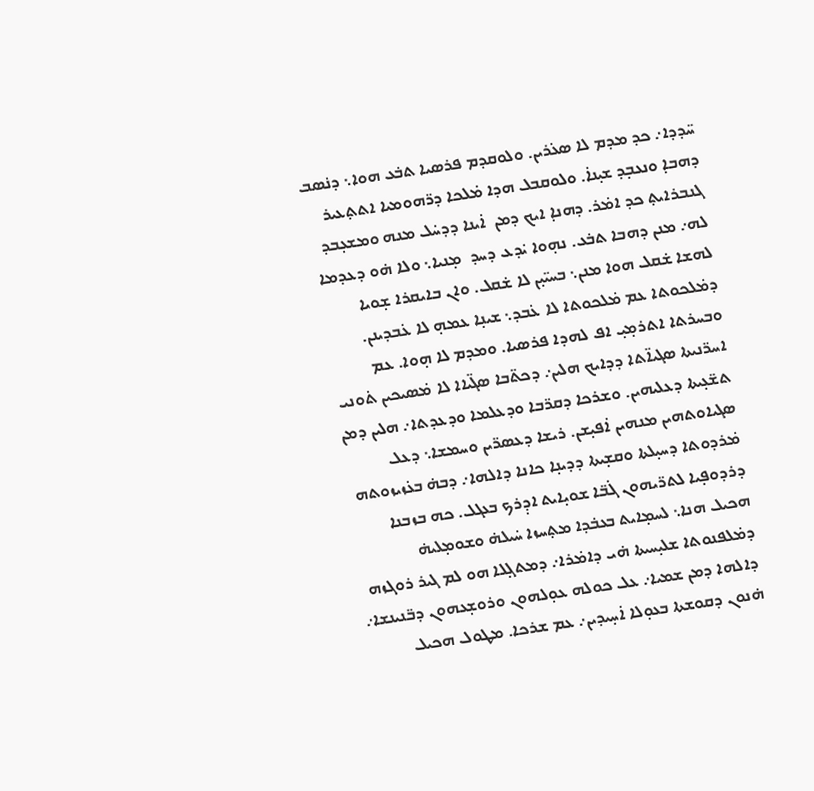ܚ̈ܕܕܐ܇ ܟܕ ܡܕܡ ܠܐ ܣܥ̇ܪܝܢ. ܘܠܘܩܕܡ ܦܪܣܝܐ ܬܒ̇ܥ ܗܘܐ܆ ܕܢ̇ܣܒ ܕܗܒܐ̣ ܘܢܥܒ̣ܕ ܫܝ̣ܢܐ̇. ܘܠܘܩܒܠ ܗܕܐ ܡ̇ܠܟܐ ܕܪ̈ܗܘܡܝܐ ܐܬܬ̣ܥܝܪ ܓܢܒܪܐܝܬ̣ ܟܕ ܐܡ̇ܪ. ܕܗܢܐ̣ ܐܝܟ ܕܡܢ  ܐ̇ܝܢܐ ܕܕܚ̇ܠ ܡܢܗ ܘܡܫܥ̣ܒܕ ܠܗ܇ ܡܢܢ ܕܗܒܐ ܬܒ̇ܥ. ܢܗ̣ܘܐ ܝ̇ܕܥ ܕܚܕ  ܡ̣ܢܝܐ܆ ܘܠܐ ܗ̇ܘ ܕܥܕܡܐ ܠܗܫܐ ܫ̇ܩܠ ܗܘܐ ܡܢܢ܆ ܒܚܝ̈ܝ̣ܢ ܠܐ ܫ̇ܩܠ. ܘܐܢ ܒܐܝܩܪܐ ܫ̣ܘܝܐ ܕܡ̇ܠܟܘܬܐ ܥܡ ܡ̇ܠܟܘܬܐ ܠܐ ܥ̇ܒܕ܆ ܫܝܢ̣ܐ ܥܡܗ̣ ܠܐ ܥ̇ܒܕܝܢܢ. ܘܒܚܪܬܐ ܐܬܪܡ̣ܝ̣ ܐܦ ܠܗܕܐ ܦܪܣܝܐ. ܘܡܕܡ ܠܐ ܗ̣ܘܐ. ܥܡ ܐܚܪ̈ܢܝܬܐ ܣܓܝܐ̈ܬܐ ܕܕܐܝܟ ܗܠܝܢ܇ ܕܟܬ̈ܒܐ ܣܓ̈ܝܐܐ ܠܐ ܡ̇ܣܝܟܝܢ ܬ̇ܘܢܝ ܬܫ̈ܥ̣ܝܬܐ ܕܥܠܝܗܝܢ. ܘܫܪܟܐ ܕܩܪ̈ܒܐ ܘܕܥܠܡܐ ܘܕܥܕܬܐ܇ ܗܠܝܢ ܕܡܢ ܣܓܝܐܘܬܗܝܢ ܡܢܗܝܢ ܐ̇ܦܝ̣ܫܢ. ܪܝܫܐ ܕܥܣܪ̈ܝܢ ܘܚܡܫܐ܆ ܕܥܠ ܡ̇ܪܕܘܬܐ ܕܚܝ̣ܠܬܐ ܘܩܫ̣ܝܬܐ ܕܕܝܢ̣ܐ ܟܐܢܐ ܕܐܠܗܐ܇ ܕܒܗ̇ ܒܥ̇ܙܝܙܘܬܗ ܕܪܕܘܦ̣ܝܐ ܠܬܪ̈ܝܗܘܢ ܓ̇ܒ̈ܐ ܫܘܝ̣ܐܝܬ ܐܕ̣ܪܟ ܒܥܓܠ. ܟܗ ܒܙܒܢܐ ܗܟܝܠ ܗܢܐ܆ ܠܚܡ̣ܐܝܬ ܒܥܒ̇ܕܐ ܡܬ̣ܚܙܐ ܚ̇ܝܠܗ̇ ܘܫܘܡ̣ܠܝܗ̇ ܕܡ̇ܠܦܢܘܬܐ ܫܠܝ̣ܚܝܬܐ ܗ̇ܝ ܕܐܡ̇ܪܐ܇ ܕܡܬܓ̣ܠܐ ܗܘ ܠܡ ܓܝܪ ܪܘܓܙܗ ܕܐܠܗܐ ܕܡܢ ܫܡܝܐ܇ ܥܠ ܟܘܠܗ ܥܘ̣ܠܗܘܢ ܘܪܘܫ̣ܥܗܘܢ ܕܒ̈ܢܝܢܫܐ܇ ܗ̇ܢܘܢ ܕܩܘܫܬܐ ܒܥܘ̣ܠܐ ܐ̇ܚ̣ܝܕܝܢ܇ ܥܡ ܫܪܟܐ. ܡܛܘܠ ܗܟܝܠ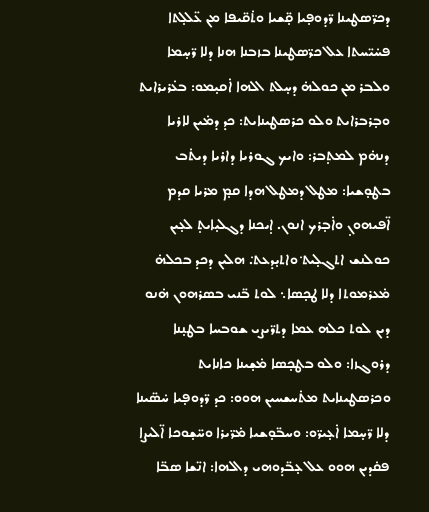ܕܟܪ̈ܣܛܝܢܐ ܪ̈ܕܘܦ̣ܝܐ ܩ̣̈ܫܝܐ ܘܬ̇ܩ̈ܝܦܐ ܡܢ ܥ̈ܠܠ̣ܬܐ ܦܚ̇ܝ̈ܚܬܐ ܥܠ ܟܪ̈ܣܛܝܢܐ ܒܙܒܢܐ ܗܢܐ ܕܠܐ ܪ̈ܚ̣ܡܐ ܘܠܒܪ ܡܢ ܟܘܠܗ̇ ܕܚ̣ܠܬ ܐܠܗܐ ܐ̇ܩܝ̣ܡܘ: ܒܥ̇ܪܝܪܐܝܬ ܘܒ̣ܪܒܪܐܝܬ ܘܠܘ ܟܪܣܛܝܢܐܝܬ: ܟܕ ܕܡ̇ܝܢ ܠܐܪܝܐ ܕܢܗ̇ܡ ܠܡܬ̣ܒܪ: ܘܐܝܟ ܓܘܪܝܐ ܕܐܪܝܐ ܕܝܬ̇ܒ ܒܛܘ̣ܫܝܐ: ܡܛܠ ܕܡܛܠ ܗܕܐ ܩܡ̣ ܡܪܝܐ ܩܕܡ ܐ̈ܦܝܗܘܢ̣ ܘܐ̇ܒ̣ܪܟ ܐܢܘܢ. ܐ̣ܝܟܢܐ ܕܓܠܝ̣ܐܝܬ̣ ܠܥ̣ܝܢ ܟܘܠܢܫ ܐܬܓܠ̣ܝܬ݀ ܘܐܬܝ̣ܕܥܬ݀. ܗܠܝܢ ܕܟܕ ܒܟܠܗ̇ ܡ̇ܥܪܡܘܬܐ ܕܠܐ ܛܟ̣ܣܐ܆ ܠܘܬ ܒ̈ܢܝ ܒܣܪܗܘܢ ܗ̇ܢܘ ܕܝܢ ܠܘܬ ܟܠܗ ܥܡܐ ܕܬܪ̈ܝܨܝ ܫܘܒܚܐ ܒܛܢ̣ܢܐ ܕܪܘܓܙܐ: ܘܠܘ ܒܛܟ̣ܣܐ ܡ̇ܫ̣ܝܢܐ ܟܐܢܐܝܬ ܘܟܪܣܛܝܢܐܝܬ ܡܬ̇ܚܫܚܝܢ ܗܘܘ: ܟܕ ܪ̈ܕܘܦ̣ܝܐ ܚ̇ܣ̈ܝܢܐ ܕܠܐ ܪ̈ܚ̣ܡܐ ܐ̇ܥ̣ܝܪ̈ܘ: ܘܚܒ̈ܘ̣ܫܝܐ ܡ̇ܪ̈ܝܪܐ ܘܚ̈ܫ̣ܘܟܐ ܐ̈ܠܝܨܐ ܦܩ̇ܕܝܢ ܗܘܘ ܥܠ ܥ̣ܒ̈ܕܘܗܝ ܕܐܠܗܐ: ܐܢ̈ܫܐ ܣܒ̈ܐ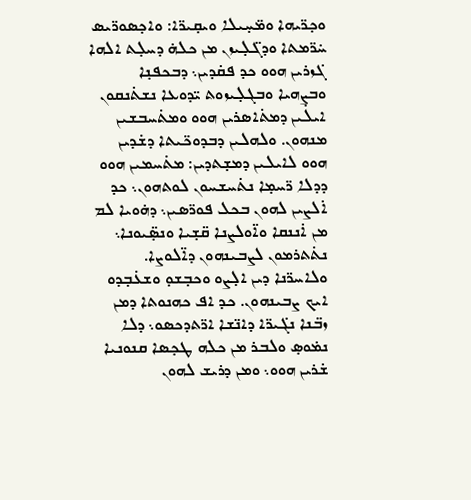ܘܟ̣ܪ̈ܝܗܐ ܘܡ̈ܚ̣ܝܠܐ ܘܝܩ̣ܝܪ̈ܐ: ܘܐܟ̣ܣܘܪ̈ܝܣ ܚ̇ܪ̈ܡܬܐ ܘܕܓ̈ܠ̣ܝܙܢ ܡܢ ܟܠܗ̇ ܕܚܠ̣ܬ ܐܠܗܐ ܓ̇ܙܪܝܢ ܗܘܘ ܟܕ ܦܩ̇ܕܝܢ܆ ܕܒܟܦܢ̣ܐ ܘܒܨ̣ܗܝܐ ܘܒܓܠ̣ܝܙܘܬ ܝ̈ܕܘܥܐ ܢܫܬ̇ܢܩܘܢ ܐܝܠܝܢ ܕܡܬ̇ܐܣܪܝܢ ܗܘܘ ܘܡܬ̇ܚܒܫܝܢ ܡܢܗܘܢ. ܘܠܗܠܝܢ ܕܒܕܘܟ̈ܝܬܐ ܕܫ̇ܕܝܢ ܗܘܘ ܠܐܝܠܝܢ ܕܡܫ̣ܬܕܝܢ: ܡܬ̇ܚܡܝܢ ܗܘܘ ܕܕܠܐ ܪ̈ܚܡ̣ܐ ܢܬ̇ܚܫܚܘܢ ܠܘܬܗܘܢ܆ ܟܕ ܐ̇ܠܨܝܢ ܠܗܘܢ ܒܟܠ ܦܘܪ̈ܣܝܢ܆ ܕܗ̇ܘܝܐ ܠܡ ܡܢ ܐ̇ܢܢܩܐ ܘܐ̈ܘܠܨܢܐ ܩ̈ܫ̣ܝܐ ܘܢܣ̣̈ܝܘܢܐ܆ ܢܬ̇ܬܪܡܘܢ ܠܨܒܝܢܗܘܢ ܕܐ̈ܠܘܨܐ. ܘܠܐܚܪ̈ܢܐ ܕܝܢ ܐܠ̣ܨܘ ܘܟܒ̣ܫܘ̣ ܘܫܥ̇ܒ̣ܕܘ ܐܝܟ ܨܒܝܢܗܘܢ. ܟܕ ܐܦ ܟܗܢܘܬܐ ܕܡܢ ܙܒ̈ܢܐ ܢܓ̇ܝܪ̈ܐ ܕܐܢ̈ܫܐ ܐܪ̈ܬܕܟܣܘ܆ ܕܠܐ ܢܡ̇ܘܣ̣ ܘܠܒܪ ܡܢ ܟܠܗ ܛܟ̣ܣܐ ܩܢܘܢܝܐ ܫ̇ܪܝܢ ܗܘܘ܆ ܘܡܢ ܕܪܝܫ ܠܗܘܢ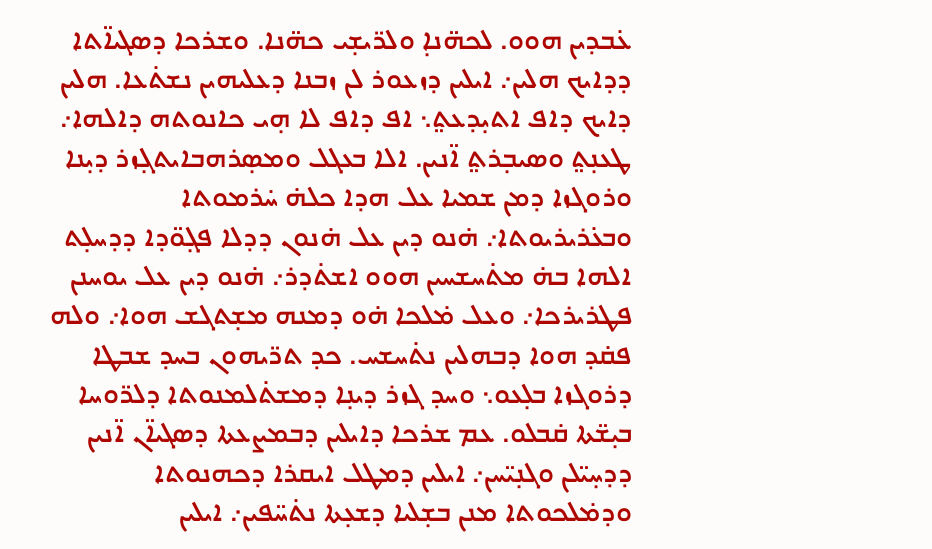ܥ̇ܒܕܝܢ ܗܘܘ. ܠܟܗ̈ܢܐ̣ ܘܠܪ̈ܝܫ̣ܝ ܟܗ̈ܢܐ. ܘܫܪܟܐ ܕܣܓܝܐ̈ܬܐ ܕܕܐܝܟ ܗܠܝܢ܇ ܐܝܠܝܢ ܕܙܥܘܪ ܠܢ ܙܒܢܐ ܕܥܠܝܗܝܢ ܢܫܬ̇ܥܐ. ܗܠܝܢ ܕܐܝܟ ܕܐܦ ܐܬܝ̣ܕܥܬ݀܆ ܐܦ ܕܐܦ ܠܐ ܗ̣ܝ ܟܐܢܘܬܗ ܕܐܠܗܐ܇ ܛܥܢ̣ܬ݀ ܘܣܝܒ̣ܪܬ݀ ܐ̈ܢܝܢ. ܐܠܐ ܒܥܓܠ ܘܡܣ̣ܪܗܒܐܝܬܓ̣ܙܪ ܕܝ̣ܢܐ ܘܪܘܓܙܐ ܕܡܢ ܫܡܝܐ ܥܠ ܗܕܐ ܟܠܗ̇ ܚ̇ܪܡܘܬܐ ܘܒܥ̇ܪܝܪܝܘܬܐ܇ ܗ̇ܢܘ ܕܝܢ ܥܠ ܗ̇ܢܘܢ ܕܕܠܐ ܦܓ̣ܘ̈ܕܐ ܕܕܚܠ̣ܬ ܐܠܗܐ ܒܗ̇ ܡܬ̇ܚܫܚܝܢ ܗܘܘ ܐܫܬ̇ܕܪ܇ ܗ̇ܢܘ ܕܝܢ ܥܠ ܝܘܚܢܢ ܦܛܪܝܪܟܐ܇ ܘܥܠ ܡ̇ܠܟܐ ܗ̇ܘ ܕܡܢܗ ܡܫ̣ܬܓܫ ܗܘܐ܇ ܘܠܗ ܦܩ̇ܕ ܗܘܐ ܕܒܗܠܝܢ ܢܬ̇ܚܫܚ. ܟܕ ܬܪ̈ܝܗܘܢ ܒܚܕ ܫܒܛܐ ܕܪܘܓܙܐ ܒܠ̣ܥܘ܆ ܘܚܕ ܓܙܪ ܕܝܢ̣ܐ ܕܡܫܬ̇ܠܡܢܘܬܐ ܕܠܪ̈ܘܚܐ ܒܝ̣ܫ̈ܬܐ ܩ̇ܒܠܘ. ܥܡ ܫܪܟܐ ܕܐܝܠܝܢ ܕܒܡܨܥܬܐ ܕܣܓܝܐ̈ܢ ܐ̈ܢܝܢ ܕܕܚ̣ܝ̈ܠܢ ܘܓܢ̣ܝ̈ܚܢ܇ ܐܝܠܝܢ ܕܡܛܠ ܐܝܩܪܐ ܕܟܗܢܘܬܐ ܘܕܡ̇ܠܟܘܬܐ ܡܢܢ ܒܫ̣ܠܝܐ ܕܫܥ̣ܬܐ ܢܬ̇ܚ̈ܦܝܢ܇ ܐܝܠܝܢ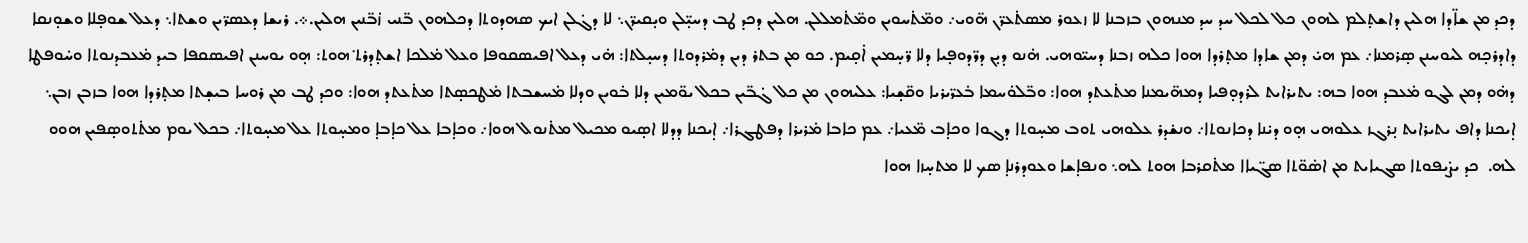ܕܟܕ ܡܢ ܫܐ̈ܕܐ ܗܠܝܢ ܕܐܫܬ̣ܠܡ ܠܗܘܢ ܟܠ ܠܟܠ ܚܕ ܚܕ ܡܢܗܘܢ ܒܙܒܢܐ ܠܐ ܙܥܘܪ ܡܣܬ̇ܥܪ̈ܢ ܗ̈ܘܝ܇ ܘܡ̈ܬ̇ܚܘܝܢ ܘܡ̈ܬ̇ܡܠܠܢ. ܗܠܝܢ ܕܟܕ ܛܒ ܕܚܝ̣̈ܠܢ ܘܝ̣ܩܝܪ̈ܢ܆ ܠܐ ܕܓ̇ܠܢ ܐܝܟ ܣܗܕܘܬܐ ܕܟܠܗܘܢ ܒ̈ܢܝ ܙ̇ܒ̈ܢܝܢ ܗܠܝܢ.܀. ܪܝܫܐ ܕܥܣܪ̈ܝܢ ܘܫܬܐ܆ ܕܥܠ ܫܘܦ̣ܠܐ ܘܫܘ̣ܢܩܐ ܕܐܕܪܟ̣ܗ ܠܝܘܚܢܢ ܣ̣ܪܡܢܐ܇ ܥܡ ܗܝ̇ ܕܡܢ ܫܐܕܐ ܡܬ̣ܪܕܐ ܗܘܐ ܟܠܗ ܙܒܢܐ ܕܚܝ̈ܘܗܝ. ܗ̇ܢܘ ܕܝ̣ܢ ܕܖ̈ܕܘܦ̣ܝܐ ܕܠܐ ܪ̈ܚ̣ܡܝܢ ܐ̇ܩ̣ܝܡ. ܟܘ ܡܢ ܒܬܪ ܕܝܢ ܕܡ̇ܪܕܘܬܐ ܕܚܝ̣ܠܬܐ: ܗ̇ܝ ܕܥܠ ܐܦܝܣܩܘܦܐ ܘܥܠ ܡ̇ܠܟܐ ܐܫܬ̣ܕܪܬ݀ ܗܘܬ: ܗ̣ܘ ܝܘܚܢܢ ܐܦܝܣܩܦܐ ܒܝܕ ܡ̇ܥܒܕܢܘܬܐ ܘܚ̇ܘܦܛܐ ܕܗ̇ܘ ܕܡܢ ܠܓܘ ܡ̇ܥܒܕ ܗܘܐ ܒܗ: ܝܬܝܪܐܝܬ ܠܪܕܘ̣ܦܝܐ ܕܡܗ̈ܝܡܢܐ ܡܬ̇ܥܬܕ ܗܘܐ: ܘܒ̈ܠܘ̇ܚܡܐ ܒ̇ܥܖ̈ܝܪܝܐ ܘܩ̈ܫ̣ܝܐ: ܥܠܝܗܘܢ ܡܢ ܟܠ ܓ̇ܒ̈ܝܢ ܒܟܠ ܝܘ̈ܡܝܢ ܕܠܐ ܒ̇ܘܝܢ ܘܕܠܐ ܡ̇ܚܫܒܬܐ ܡ̇ܛܟܣ̣ܬܐ ܡܬ̇ܥܬܕ ܗܘܐ: ܘܟܕ ܛܒ ܡܢ ܪܘܚܐ ܒܝܫ̣ܬܐ ܡܬ̣ܪܕܐ ܗܘܐ ܒܙܒܢ ܙܒܢ܆ ܐ̣ܝܟܢܐ ܕܐܦ ܝܬܝܪܐܝܬ ܢ̣ܪܓܙ ܥܠܘܗܝ ܗ̣ܘ ܕܝ̇ܢܐ ܕܟܐܢܘܬܐ܇ ܘܢܫ̇ܕܪ ܥܠܘܗܝ ܬܘܒ ܡܚ̣ܘܬܐ ܕܓܘܐ ܘܟܐ̣ܒ ܡ̈ܥܝܐ܇ ܥܡ ܟܐܒܐ ܡ̇ܪܝܪܐ ܕܦܛܓܪܐ܇ ܐ̣ܝܟܢܐ ܕܕܠܐ ܐܣ̣ܝܘ ܡܟܝܠ ܡܬ̇ܢܘܠ ܗܘܐ܇ ܘܟܐ̣ܒܐ ܥܠ ܟܐ̣ܒܐ̣ ܘܡܚ̣ܘܬܐ ܥܠ ܡܚ̣ܘܬܐ܇ ܒܟܠ ܝܘܡ ܡܬ̇ܬܘܣ̣ܦܝܢ ܗܘܘ ܠܗ.  ܟܕ ܝܨ̇ܝܦܘܬܐ ܣܓܝܐܝܬ ܡܢ ܐܣ̇ܘ̈ܬܐ ܣܓ̈ܝܐܐ ܡܬ̇ܩܪܒܐ ܗܘܬ ܠܗ܆ ܘܢܦܐ̣ܫܐ ܘܥܘܕܪܢܐ̣ ܣܟ ܠܐ ܡܬܚ̣ܙܐ ܗܘܐ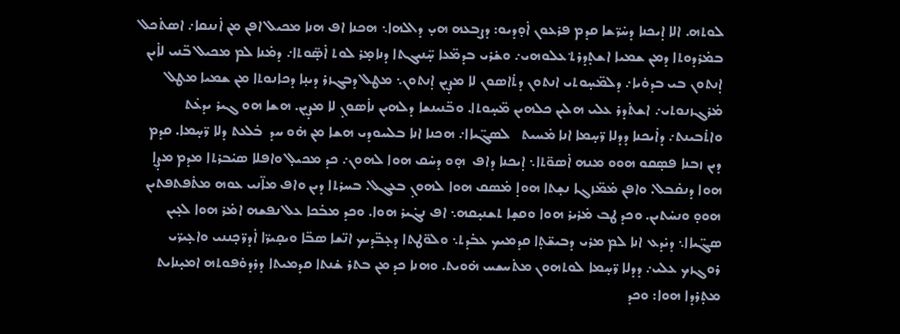ܠܘܬܗ. ܐܠܐ ܐ̣ܝܟܢܐ ܕܚ̇ܪ̈ܫܐ ܩܕܡ ܦܪܥܘܢ ܐ̇ܘ̣ܕܝܘ: ܕܨܒܥܗ ܗܝ̣ ܕܐܠܗܐ܆ ܗܟܢܐ ܐܦ ܗܢܐ ܡܟܝܠ ܐܦܢ ܡܢ ܐ̇ܢܢܩܐ܇ ܐܣܬ̇ܟܠ ܒܡ̇ܪܕܘܬܐ ܕܡܢ ܫܡܝܐ ܐܫܬ̣ܕܪܬ݀ ܥܠܘܗܝ܇ ܘܫ̇ܪܝ ܒܕܡ̈ܥܐ ܚ̣̈ܢܝܓܬܐ ܕܢܐܡ̣ܪ ܠܘܬ ܐ̇ܣ̣̈ܘܬܐ܇ ܕܡ̇ܢܐ ܠܡ ܡܟܝܠ ܒ̈ܢܝ ܠܐ̇ܝܢ ܐ̣ܢܬܘܢ ܒܝ ܒܕܘ̇ܝܐ܇ ܕܠܡ̈ܚ̣ܘܬܝ ܐܢܬܘܢ ܕܬ̇ܐܣܘܢ ܠܐ ܡܨ̣ܝܢ ܐ̣ܢܬܘܢ܆ ܡܛܠ ܕܒܓܙܪ ܕܝܢ̣ܐ ܕܟܐܢܘܬܐ ܡܢ ܫܡܝܐ ܡܛܠ ܡ̇ܪܓܙܢܘܬܝ܇ ܐܫܬ̇ܕܪ ܥܠܝ ܗܠܝܢ ܟܠܗܝܢ ܡ̈ܚ̣ܘܬܐ. ܘܒ̈ܢܝܢܫܐ ܕܠܗܝܢ ܢܐ̇ܣܘܢ̣ ܠܐ ܡܨ̣ܝܢ. ܗܫܐ ܗܘ ܓܝܪ ܝܕܥ̇ܬ ܘܐܬ̇ܒܝܢܬ܇ ܕܐ̇ܝܟܢܐ ܕܕܠܐ ܪ̈ܚ̣ܡܐ ܐܢܐ ܡ̇ܚܝܬ   ܠܣܓ̈ܝܐܐ܇ ܗܟܢܐ ܐܢܐ ܒܠܚܘܕܝ ܗܫܐ ܡܢ ܗ̇ܘ ܚܕ  ܒ̇ܠܥܬ ܕܠܐ ܪ̈ܚ̣ܡܐ. ܩܕܡ ܕܝܢ ܙܒܢܐ ܦܣ̣ܩܘ ܗܘܘ ܡܢܗ ܐ̇ܣܘ̈ܬܐ܆ ܐ̣ܝܟܢܐ ܕܐܦ  ܗ̣ܘ ܕܚ̇ܩ ܗܘܐ ܠܗܘܢ܇ ܟܕ ܡܟܝܠ̣ ܘܐܦܠܐ ܣܝ̇ܒܪܬܐ ܡܕܡ ܡܨ̣ܐ ܗܘܐ ܕܢܩ̇ܒܠ. ܘܐܦܢ ܡ̇ܡ̈ܙܓܐ ܢܫ̣ܬܐ ܗܘܐ̣ ܡ̇ܣܩ ܗܘܐ ܠܗܘܢ̣ ܒܥܓܠ. ܒܚܪܬܐ ܕܝܢ ܘܐܦ ܡܐ̈ܢܝ ܥܘܗ ܡܬ̇ܦܬܦܬܝܢ ܗܘܘ̣ ܘܢܚ̇ܬܝܢ. ܘܟܕ ܛܒ ܡ̇ܪܝܪ ܗܘܐ ܘܩܫ̣ܐ ܬܫܢܝ̣ܩܗ܆ ܐܦ ܢܓ̇ܝܪ ܗܘܐ. ܘܟܕ ܡܒ̇ܟܐ ܥܠ ܢܦܫܗ ܐܡ̇ܪ ܗܘܐ ܠܥ̣ܝܢ ܣܓ̈ܝܐܐ܆ ܕܝ̇ܕܥ ܐܢܐ ܠܡ ܡܪܝ ܕܒܝܫ̈ܬ̣ܐ ܩܕܡܝܟ ܥܒ̇ܕܬ܆ ܘܠܘ̈ܛܬܐ ܕܥ̣ܒ̈ܕܝܟ ܐܢ̈ܫܐ ܣܒ̈ܐ ܘܝܩ̣ܝܪ̈ܐ ܐ̇ܕܪ̈ܟ̣ܢܢܝ ܘܐܥ̣ܝܪ̈ܝ ܪܘܓܙܟ ܥܠܝ܇ ܕܕܠܐ ܪ̈ܚ̣ܡܐ ܠܘܬܗܘܢ ܡܬ̇ܚܫܚ ܗ̇ܘܝܬ. ܘܗܢܐ ܟܕ ܡܢ ܒܬܪ ܫ̇ܢܬܐ ܩܕܡܝܬܐ ܕܪܕܘ̇ܦܘܬܗ ܐܡܝ̣ܢܐܝܬ ܡܬ̣ܪܕܐ ܗܘܐ: ܘܟܕ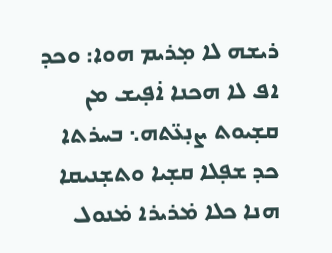ܪܝܫܗ ܠܐ ܡ̣ܪܝܡ ܗܘܐ: ܘܟܕ ܐܦ ܠܐ ܗܟܢܐ ܐ̇ܦ̣ܝܫ ܡܢ ܩܫ̣ܝܘܬ ܨܢ̣ܥ̈ܬܗ܆ ܒܚܪܬܐ ܟܕ ܫܦ̣ܠܐ ܩܫ̣ܝܐ ܘܬܫ̣ܢܝܩܐ ܗܢܐ ܟܠܐ ܡ̇ܪܝܪܐ ܡ̇ܢܘܠ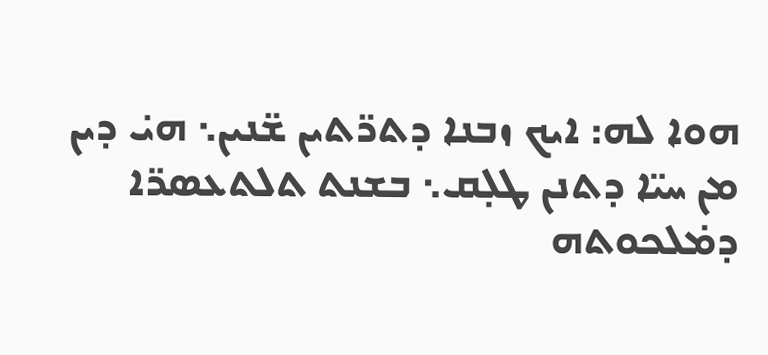ܗܘܐ ܠܗ: ܐܝܟ ܙܒܢܐ ܕܬܪ̈ܬܝܢ ܫ̈ܢܝܢ܆ ܗܝ̇ ܕܝܢ ܡܢ ܚܝ̈ܐ ܕܬܢܢ ܛܠ̣ܩ܆ ܒܫܢܬ ܬܠܬܥܣܪ̈ܐ ܕܡ̇ܠܟܘܬܗ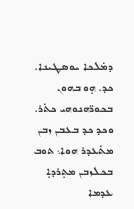ܕܡ̇ܠܟܐ ܝܘܣܛܝܢܐ. ܟܕ. ܗ̣ܘ ܒܗܘܢ ܒܟܘܪ̈ܗܢܘܗܝ ܟܬ̇ܪ. ܘܟܕ ܟܕ ܒܥܒܢ ܙܒܢ ܡܬ̇ܥܕܪ ܗܘܐ܆ ܬܘܒ ܒܟܠܙܒܢ ܡܬ̣ܪܕܐ̣ ܥܕܡܐ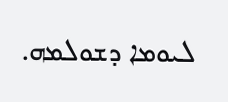ܠܝܘܡܐ ܕܫܘܠܡܗ.